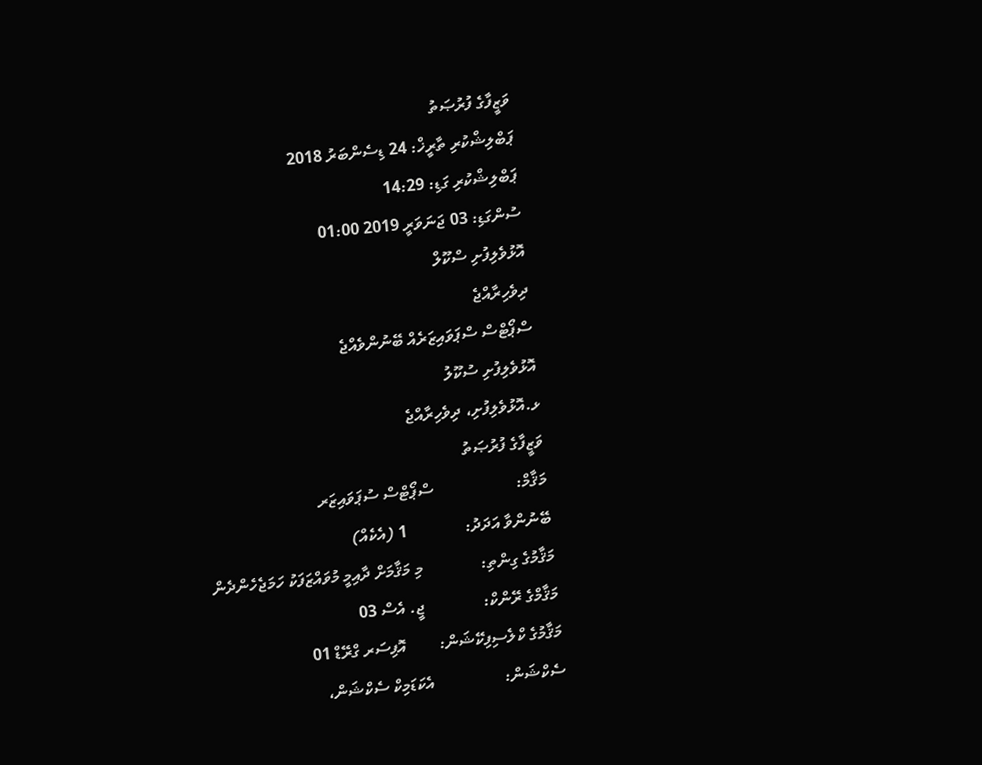ވަޒީފާގެ ފުރުޞަތު
ޕަބްލިޝްކުރި ތާރީޚް: 24 ޑިސެންބަރު 2018
ޕަބްލިޝްކުރި ގަޑި: 14:29
ސުންގަޑި: 03 ޖަނަވަރީ 2019 01:00
އޮޅުވެލިފުށި ސްކޫލް
ދިވެހިރާއްޖެ
ސްޕޯޓްސް ސްޕަވައިޒަރެއް ބޭނުންވެއްޖެ
އޮޅުވެލިފުށި ސުކޫލު
ޅ.އޮޅުވެލިފުށި، ދިވެހިރާއްޖެ
ވަޒީފާގެ ފުރުޞަތު
މަޤާމް:                    ސްޕޯޓްސް ސުޕަވައިޒަރ
ބޭނުންވާ އަދަދު:              1 (އެކެއް)
މަޤާމުގެ ގިންތި:              މި މަޤާމަށް ދާއިމީ މުވައްޒަފަކު ހަމަޖެހެންދެން
މަޤާމްގެ ރޭންކް:              ޖީ. އެސް 03
މަޤާމުގެ ކްލެސިފިކޭޝަން:        އޮފިސަރ ގްރޭޑް 01
ސެކްޝަން:                 އެކަޑަމިކް ސެކްޝަން،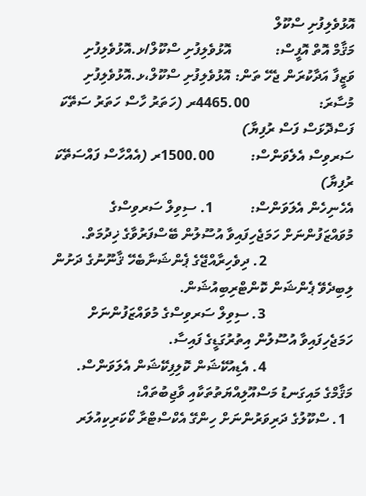އޮޅުވެލިފުށި ސްކޫލް
މަޤާމް އޮތް އޮފީސް:            އޮޅުވެލިފުށި ސްކޫލް/ޅ.އޮޅުވެލިފުށި
ވަޒީފާ އަދާކުރަން ޖެހޭ ތަން: އޮޅުވެލިފުށި ސްކޫލް،ޅ.އޮޅުވެލިފުށި
މުސާރަ:                   4465.00ރ (ހަތަރު ހާސް ހަތަރު ސަތޭކަ ފަސްދޮޅަސް ފަސް ރުފިޔާ)
ސަރވިސް އެލެވަންސް:          1500.00ރ (އެއްހާސް ފައްސަތޭކަ ރުފިޔާ)
އެހެނިހެން އެލަވަންސް:          1. ސިވިލް ސަރވިސްގެ މުވައްޒަފުންނަށް ހަމަޖެހިފައިވާ އުސޫލުން ބޭސްފަރުވާގެ ޚިދުމަތް.
                        2. ދިވެހިރާއްޖޭގެ ޕެންޝަނާބެހޭ ޤާނޫނުގެ ދަށުން ލިބިދެވޭ ޕެންޝަން ކޮންޓްރިބިއުޝަން.
                        3. ސިވިލް ސަރވިސްގެ މުވައްޒަފުންނަށް ހަމަޖެހިފައިވާ އުސޫލުން އިތުރުގަޑީގެ ފައިސާ.
                        4. އެޑިއުކޭޝަން ކޮލިފިކޭޝަން އެލަވަންސް.
މަޤާމްގެ މައިގަނޑު މަސްއޫލިއްޔަތުތަކާއި ވާޖިބުތައް:
  1. ސްކޫލުގެ ދަރިވަރުންނަށް ހިންގޭ އެކްސްޓްރާ ކޯކަރިކިއުލަރ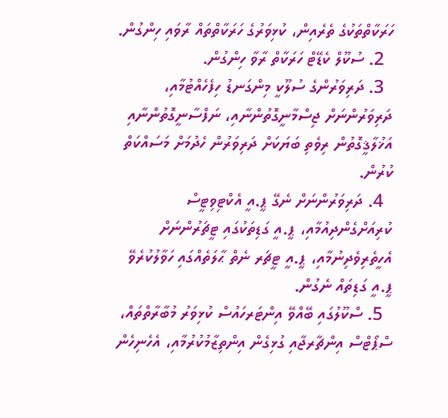ހަރަކާތްތަކުގެ ތެރެއިން، ކުޅިވަރުގެ ހަރަކާތްތައް ރާވައި ހިންގުން.
  2. ސުކޫލް ކެޑޭޓް ހަރަކާތް ރާވާ ހިންގުން.
  3. ދަރިވަރުންގެ ސުލޫކީ މިންގަނޑު ހިފެހެއްޓުމާއި، ދަރިވަރުންނަށް ޖިސްމާނީގޮތުންނާއި، ނަފްސާނީގޮތުންނާއި އަޚުލާޤީގޮތުން ރިވެތި ބަޔަކަށް ދަރިވަރުން ހެދުމަށް މަސައްކަތް ކުރުން.
  4. ދަރިވަރުންނަށް ނެގޭ ޕީ.އީ އެކްޓިވިޓީސް ކުރިއަށްގެންދިއުމާއި، ޕީ.އީ ގަޑިތަކުގައި ޓީޗަރުންނަށް އެހީތެރިވެދިނުމާއި، ޕީ.އީ ޓީޗަރ ނެތް ޙާލަތެއްގައި ހަވާލުކުރެވޭ ޕީ.އީ ގަޑިތައް ނެގުން.
  5. ސްކޫލުގައި ބޭއްވޭ އިންޓަރހައުސް ކުޅިވަރު މުބާރާތްތައް، ސްޕޯޓްސް އިންޗާރޖާއި ގުޅިގެން އިންތިޒާމުކުރުމާއި، އެހެނިހެން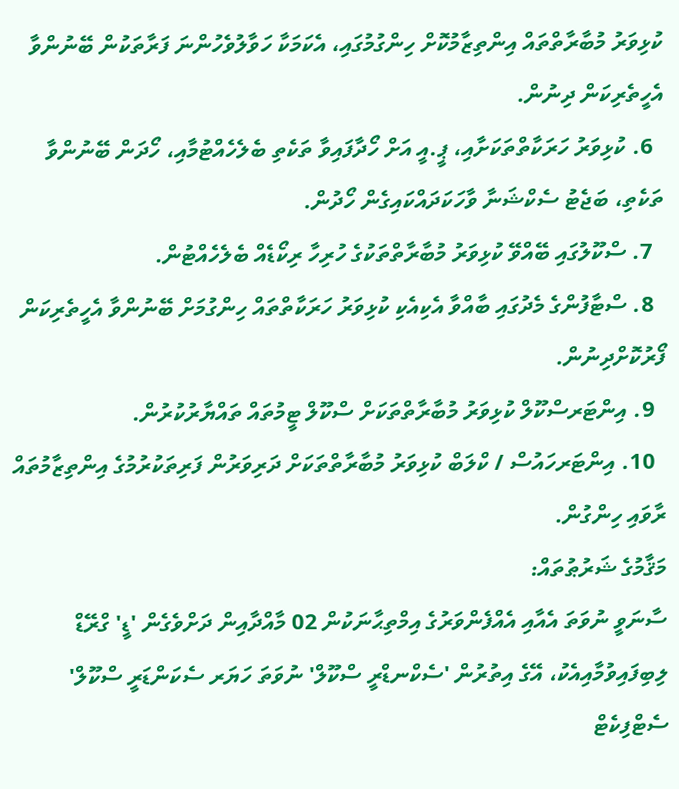ކުޅިވަރު މުބާރާތްތައް އިންތިޒާމުކޮށް ހިންގުމުގައި، އެކަމަކާ ހަވާލުވެހުންނަ ފަރާތަކުން ބޭނުންވާ އެހީތެރިކަން ދިނުން.
  6. ކުޅިވަރު ހަރަކާތްތަކަށާއި، ޕީ.އީ އަށް ހޯދާފައިވާ ތަކެތި ބެލެހެއްޓުމާއި، ހޯދަން ބޭނުންވާ ތަކެތި، ބަޖެޓު ސެކްޝަނާ ވާހަކަދައްކައިގެން ހޯދުން.
  7. ސްކޫލުގައި ބޭއްވޭ ކުޅިވަރު މުބާރާތްތަކުގެ ހުރިހާ ރިކޯޑެއް ބެލެހެއްޓުން.
  8. ސްޓާފުންގެ މެދުގައި ބާއްވާ އެކިއެކި ކުޅިވަރު ހަރަކާތްތައް ހިންގުމަށް ބޭނުންވާ އެހީތެރިކަން ފޯރުކޮށްދިނުން.
  9. އިންޓަރސްކޫލް ކުޅިވަރު މުބާރާތްތަކަށް ސްކޫލް ޓީމުތައް ތައްޔާރުކުރުން.
  10. އިންޓަރހައުސް / ކްލަބް ކުޅިވަރު މުބާރާތްތަކަށް ދަރިވަރުން ފަރިތަކުރުމުގެ އިންތިޒާމުތައް ރާވައި ހިންގުން.
މަޤާމުގެ ޝަރުޠުތައް:
ސާނަވީ ނުވަތަ އެއާއި އެއްފެންވަރުގެ އިމްތިޙާނަކުން 02 މާއްދާއިން ދަށްވެގެން 'ޑީ' ގްރޭޑް ލިބިފައިވުމާއިއެކު، އޭގެ އިތުރުން 'ސެކްނޑްރީ ސްކޫލް' ނުވަތަ ހަޔަރ ސެކަންޑަރީ ސްކޫލް' ސެޓްފިކެޓް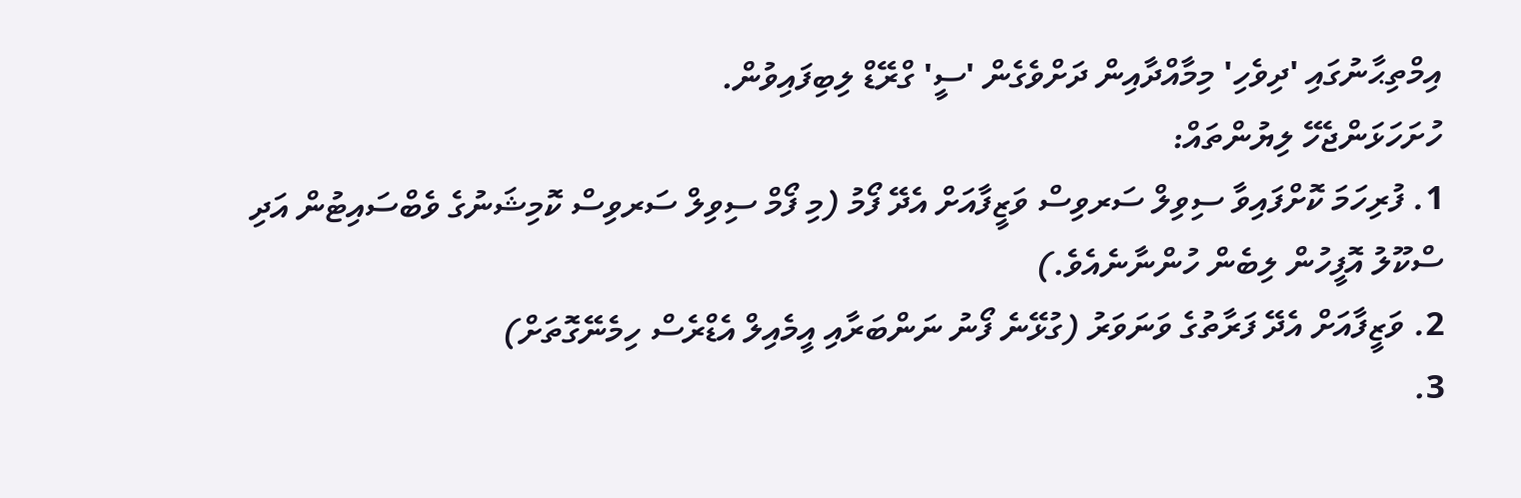އިމްތިޙާނުގައި 'ދިވެހި' މިމާއްދާއިން ދަށްވެގެން 'ސީ' ގްރޭޑް ލިބިފައިވުން.
ހުށަހަޅަންޖެހޭ ލިޔުންތައް:
1. ފުރިހަމަ ކޮށްފައިވާ ސިވިލް ސަރވިސް ވަޒީފާއަށް އެދޭ ފޯމު (މި ފޯމް ސިވިލް ސަރވިސް ކޮމިޝަނުގެ ވެބްސައިޓުން އަދި ސްކޫލު އޮފީހުން ލިބެން ހުންނާނެއެވެ.)
2. ވަޒީފާއަށް އެދޭ ފަރާތުގެ ވަނަވަރު (ގުޅޭނެ ފޯނު ނަންބަރާއި އީމެއިލް އެޑްރެސް ހިމެނޭގޮތަށް)
3.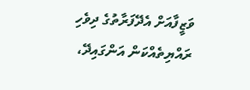ވަޒީފާއަށް އެދޭފަރާތުގެ ދިވެހި ރައްޔިތެއްކަން އަންގައިދޭ،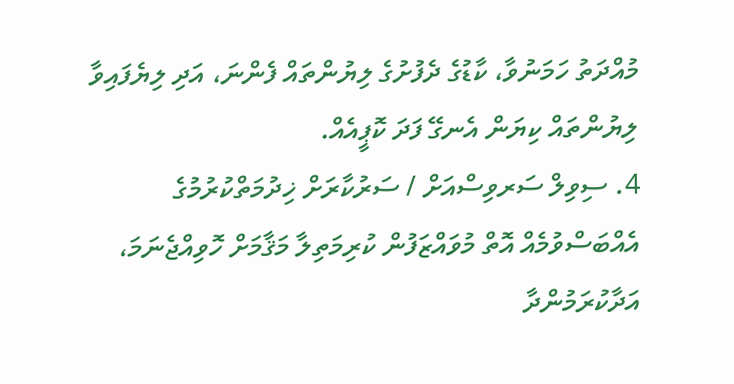މުއްދަތު ހަމަނުވާ، ކާޑުގެ ދެފުށުގެ ލިޔުންތައް ފެންނަ، އަދި ލިޔެފައިވާ ލިޔުންތައް ކިޔަން އެނގޭ ފަދަ ކޮޕީއެއް.
4. ސިވިލް ސަރވިސްއަށް / ސަރުކާރަށް ޚިދުމަތްކުރުމުގެ އެއްބަސްވުމެއް އޮތް މުވައްޒަފުން ކުރިމަތިލާ މަޤާމަށް ހޮވިއްޖެނަމަ، އަދާކުރަމުންދާ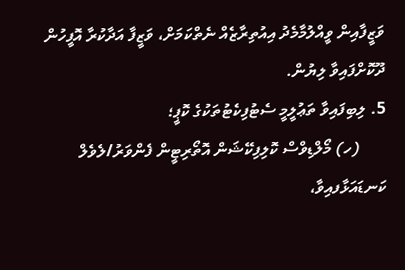ވަޒީފާއިން ވީއްލުމާމެދު އިއުތިރާޒެއް ނެތްކަމަށް، ވަޒީފާ އަދާކުރާ އޮފީހުން ދޫކޮށްފައިވާ ލިޔުން.
5. ލިބިފައިވާ ތަޢުލީމީ ސެޓުފިކެޓުތަކުގެ ކޮޕީ؛
      (ހ) މޯލްޑިވްސް ކޮލިފިކޭޝަން އޮތޯރިޓީން ފެންވަރު/ލެވެލް ކަނޑައަޅާފއިވާ،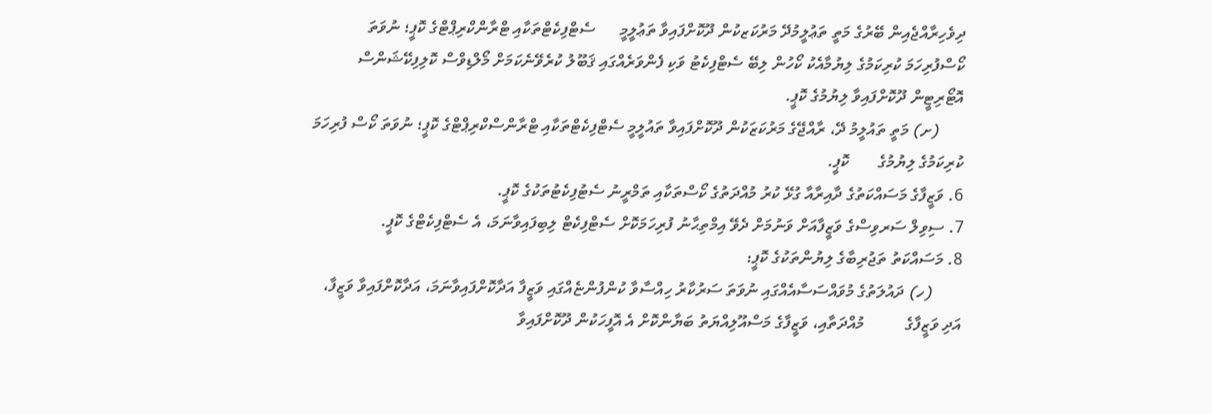ދިވެހިރާއްޖެއިން ބޭރުގެ މަތީ ތަޢުލީމުދޭ މަރުކަޒކުން ދޫކޮށްފައިވާ ތަޢުލީމީ      ސެޓްފިކެޓްތަކާއި ޓްރާންކްރިޕްޓްގެ ކޮޕީ؛ ނުވަތަ ކޯސްފުރިހަމަ ކުރިކަމުގެ ލިޔުމާއެކު ކޯހުން ލިބޭ ސެޓްފިކެޓު ވަކި ފެންވަރެއްގައި ޤަބޫލު ކުރެވޭނެކަމަށް މޯލްޑިވްސް ކޮލިފިކޭޝަންސް އޮޓޯރިޓީން ދޫކޮށްފައިވާ ލިޔުމުގެ ކޮޕީ.
      (ށ) މަތީ ތައުލީމު ދޭ، ރާއްޖޭގެ މަރުކަޒަކުން ދޫކޮށްފައިވާ ތައުލީމީ ސެޓްފިކެޓްތަކާއި ޓްރާންސްކްރިޕްޓްގެ ކޮޕީ؛ ނުވަތަ ކޯސް ފުރިހަމަ ކުރިކަމުގެ ލިޔުމުގެ       ކޮޕީ.
6. ވަޒީފާގެ މަސައްކަތުގެ ދާއިރާއާ ގުޅޭ ކުރު މުއްދަތުގެ ކޯސްތަކާއި ތަމްރީނު ސެޓުފިކެޓުތަކުގެ ކޮޕީ.
7. ސިވިލް ސަރވިސްގެ ވަޒީފާއަށް ވަނުމަށް ދެވޭ އިމްތިޙާނު ފުރިހަމަކޮށް ސެޓްފިކެޓް ލިބިފައިވާނަމަ، އެ ސެޓްފިކެޓްގެ ކޮޕީ.
8. މަސައްކަތު ތަޖުރިބާގެ ލިޔުންތަކުގެ ކޮޕީ:
       (ހ) ދައުލަތުގެ މުވައްސަސާއެއްގައި ނުވަތަ ސަރުކާރު ހިއްސާވާ ކުންފުންޏެއްގައި ވަޒީފާ އަދާކޮށްފައިވާނަމަ، އަދާކޮށްފައިވާ ވަޒީފާ، އަދި ވަޒީފާގެ          މުއްދަތާއި، ވަޒީފާގެ މަސްއޫލިއްޔަތު ބަޔާންކޮށް އެ އޮފީހަކުން ދޫކޮށްފައިވާ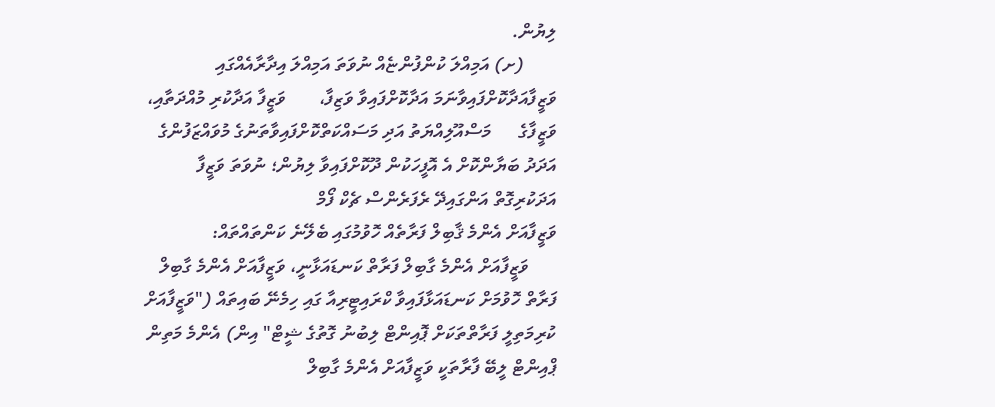ލިޔުން.
       (ށ) އަމިއްލަ ކުންފުންޏެއް ނުވަތަ އަމިއްލަ އިދާރާއެއްގައި ވަޒީފާއަދާކޮށްފައިވާނަމަ އަދާކޮށްފައިވާ ވަޒިފާ،       ވަޒީފާ އަދާކުރި މުއްދަތާއި، ވަޒީފާގެ      މަސްއޫލިއްޔަތު އަދި މަސައްކަތްކޮށްފައިވާތަނުގެ މުވައްޒަފުންގެ އަދަދު ބަޔާންކޮށް އެ އޮފީހަކުން ދޫކޮށްފައިވާ ލިޔުން؛ ނުވަތަ ވަޒީފާ އަދަކުރިގޮތް އަންގައިދޭ ރެފަރެންސް ޗެކް ފޯމް
ވަޒީފާއަށް އެންމެ ޤާބިލް ފަރާތެއް ހޮވުމުގައި ބެލޭނެ ކަންތައްތައް:
      ވަޒީފާއަށް އެންމެ ގާބިލް ފަރާތް ކަނޑައަޅާނީ، ވަޒީފާއަށް އެންމެ ގާބިލް ފަރާތް ހޮވުމަށް ކަނޑައަޅާފައިވާ ކްރައިޓީރިއާ ގައި ހިމެނޭ ބައިތައް ("ވަޒީފާއަށް ކުރިމަތިލީ ފަރާތްތަކަށް ޕޮއިންޓް ލިބުނު ގޮތުގެ ޝީޓް" އިން) އެންމެ މަތިން ޕްއިންޓް ލީބޭ ފާރާތަކީ ވަޒީފާއަށް އެންމެ ގާބިލް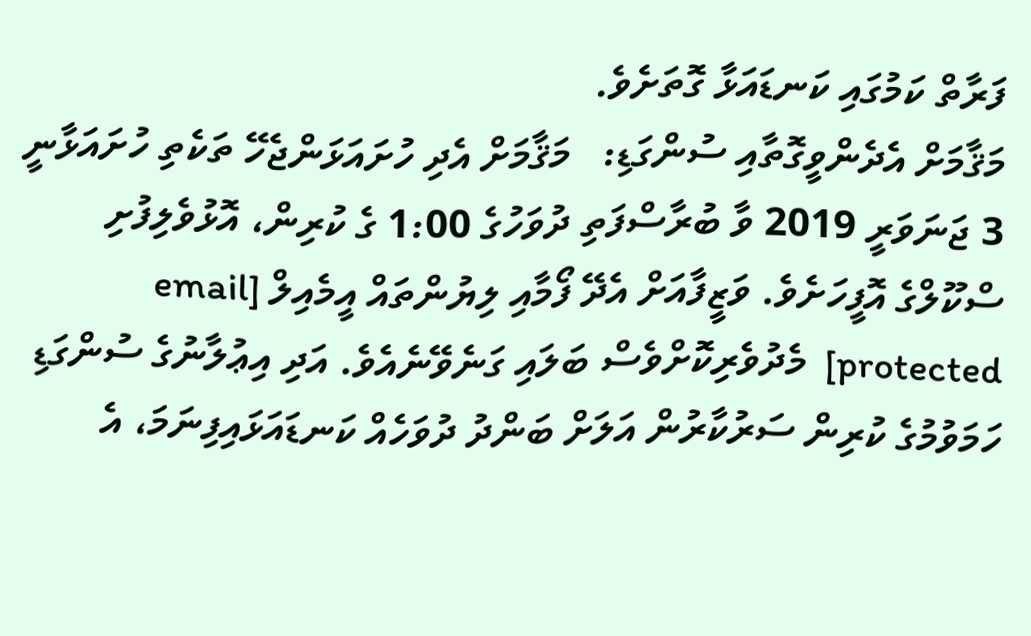ފަރާތް ކަމުގައި ކަނޑައަޅާ ގޮތަށެވެ.
މަޤާމަށް އެދެންވީގޮތާއި ސުންގަޑި:   މަޤާމަށް އެދި ހުށައަޅަންޖެހޭ ތަކެތި ހުށައަޅާނީ 3 ޖަނަވަރީ 2019 ވާ ބުރާސްފަތި ދުވަހުގެ 1:00 ގެ ކުރިން، އޮޅުވެލިފުށި ސްކޫލްގެ އޮފީހަށެވެ. ވަޒީފާއަށް އެދޭ ފޯމާއި ލިޔުންތައް އީމެއިލް [email protected]  މެދުވެރިކޮށްވެސް ބަލައި ގަނެވޭނެއެވެ. އަދި އިޢުލާނުގެ ސުންގަޑި ހަމަވުމުގެ ކުރިން ސަރުކާރުން އަލަށް ބަންދު ދުވަހެއް ކަނޑައަޅައިފިނަމަ، އެ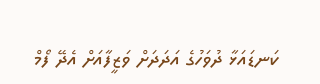ކަނޑައަޅާ ދުވަހުގެ އަދަދަށް ވަޒީފާއަށް އެދޭ ފޯމް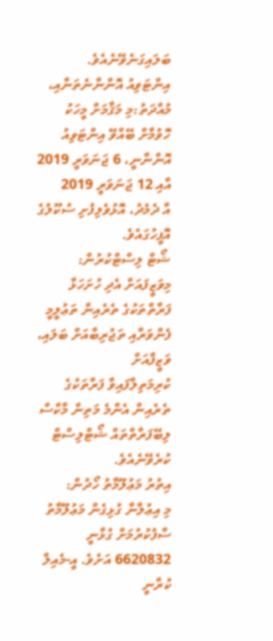ބަލައިގަނެވޭނެއެވެ.
އިންޓަވިއު އޮންނާނެތަނާއި، މުއްދަތު:މި މަޤާމަށް މީހަކު ހޮވުމާށް ބޭއްވޭ އިންޓަވިއު އޮންނާނީ، 6 ޖަނަވަރީ 2019 އާއި 12 ޖަނަވަރީ 2019                               އާ ދެމެދު، އޮޅުވެލިފުށި ސުކޫލުގެ އޮފީހުގައެވެ.
ޝޯޓް ލިސްޓްކުރުން:           މިވަޒީފައަށް އެދި ހުށަހަޅާ ފަރާތްތަކުގެ ތެރެއިން ތަޢުލީމީ ފެންވަރާއި ތަޖުރިބާއަށް ބަލައި، ވަޒީފާއަށް                           ކުރިމަތިލާފައިވާ ފަރާތަކުގެ ތެރެއިން އެންމެ މަތިން މާކްސް ލިބޭފަރާތްތައް ޝޯޓްލިސްޓް ކުރެވޭނެއެވެ.
އިތުރު މަޢުލޫމާތު ހޯދުން:         މި އިޢުލާނާ ގުޅިގެން މަޢުލޫމާތު ސާފުކުރުމަށް ގުޅާނީ 6620832 އަށެވެ. އީ-މެއިލް ކުރާނީ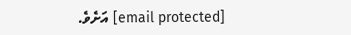[email protected] އަށެވެ.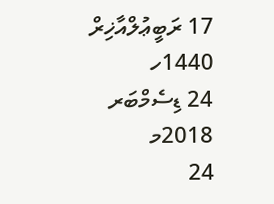17 ރަބީޢުލްއާޚިރް 1440ހ
24 ޑިސެމްބަރ 2018މ
24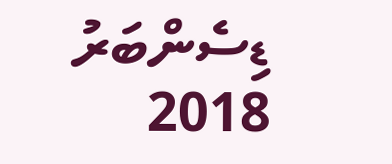ޑިސެންބަރު 2018